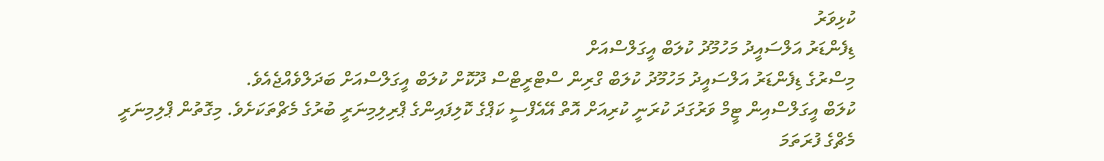ކުޅިވަރު
ޑިފެންޑަރު އަލްސައީދު މަހުމޫދު ކުލަބް އީގަލްސްއަށް
މިސްރުގެ ޑިފެންޑަރު އަލްސައީދު މަހުމޫދު ކުލަބް ގްރިން ސްޓްރީޓްސް ދޫކޮށް ކުލަބް އީގަލްސްއަށް ބަދަލްވެއްޖެއެވެ.
ކުލަބް އީގަލްސްއިން ޓީމް ވަރުގަދަ ކުރަނީ ކުރިއަށް އޮތް އޭއެފްސީ ކަޕްގެ ކޮލިފައިންގެ ޕްރިލިމިނަރީ ބުރުގެ މެޗްތަކަށެވެ. މިގޮތުން ޕްލިމިނަރީ މެޗްގެ ފުރަތަމަ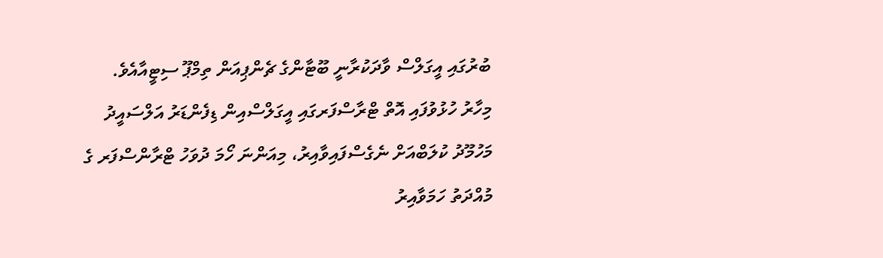ބުރުގައި އީގަލްސް ވާދަކުރާނީ ބޫޓާންގެ ޗެންޕިއަން ތިމްޕޫ ސިޓީއާއެވެ. މިހާރު ހުޅުވުފައި އޮތް ޓްރާސްފަރގައި އީގަލްސްއިން ޑިފެންޑަރު އަލްސައީދު މަހުމޫދު ކުލަބްއަށް ނެގެސްފައިވާއިރު، މިއަންނަ ހޯމަ ދުވަހު ޓްރާންސްފަރ ގެ މުއްދަތު ހަމަވާއިރު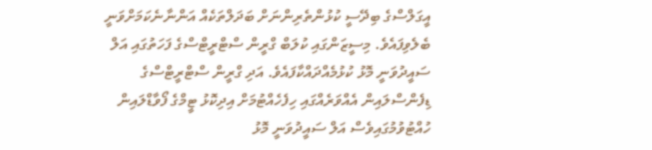އީގަލްސްގެ ބިދޭސީ ކުޅުންތެރިންނަށް ބަދަލްތަކެއް އަންނާނެކަމަށްވަނީ ބެލެވިފައެވެ. މިސީޒަންގައި ކުލަބް ގްރީން ސްޓްރީޓްސްގެ ފަހަތުގައި އަލް ސައީދުވަނީ މޮޅު ކުޅުމެއްދައްކާފައެވެ. އަދި ގްރީން ސްޓްރީޓްސްގެ ޑިފެންސްލައިން އެއްވަރެއްގައި ހިފެހެއްޓުމަށް އިދިކޮޅު ޓީމްގެ ފޯވާޑްލައިން ހުއްޓުވުމުގައިވެސް އަލް ސައީދުވަނީ މޮޅު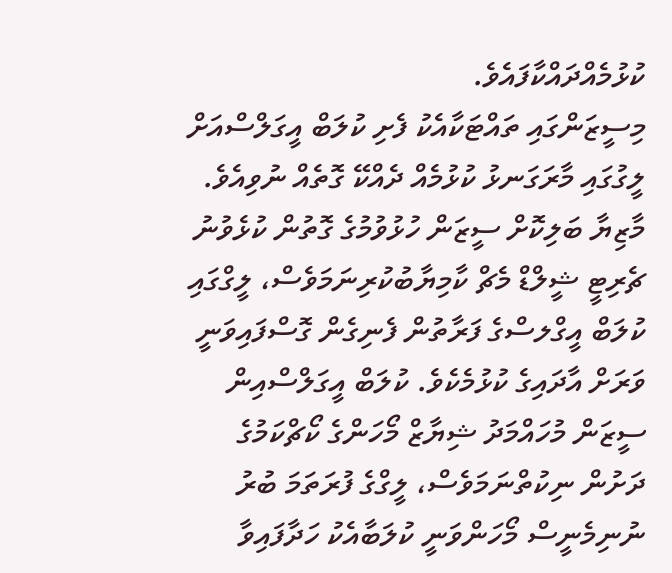ކުޅުމެއްދައްކާފައެވެ.
މިސީޒަންގައި ތައްޓަކާއެކު ފެށި ކުލަބް އީގަލްސްއަށް ލީގުގައި މާރަގަނޅު ކުޅުމެއް ދެއްކޭ ގޮތެއް ނުވިއެވެ. މާޒިޔާ ބަލިކޮށް ސީޒަން ހުޅުވުމުގެ ގޮތުން ކުޅެވުނު ޗެރިޓީ ޝީލްޑް މެޗް ކާމިޔާބުކުރިނަމަވެސް، ލީގްގައި ކުލަބް އީގްލސްގެ ފަރާތުން ފެނިގެން ގޮސްފައިވަނީ ވަރަށް އާދައިގެ ކުޅުމެކެވެ. ކުލަބް އީގަލްސްއިން ސީޒަން މުހައްމަދު ޝިޔާޒް މޯހަންގެ ކޯޗްކަމުގެ ދަށުން ނިކުތްނަމަވެސް، ލީގްގެ ފުރަތަމަ ބުރު ނުނިމެނީސް މޯހަންވަނީ ކުލަބާއެކު ހަދާފައިވާ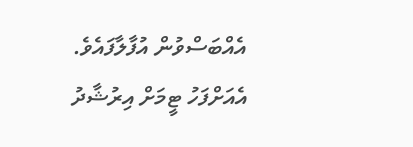އެއްބަސްވުން އުފާލާފައެވެ. އެއަށްފަހު ޓީމަށް އިރުޝާދު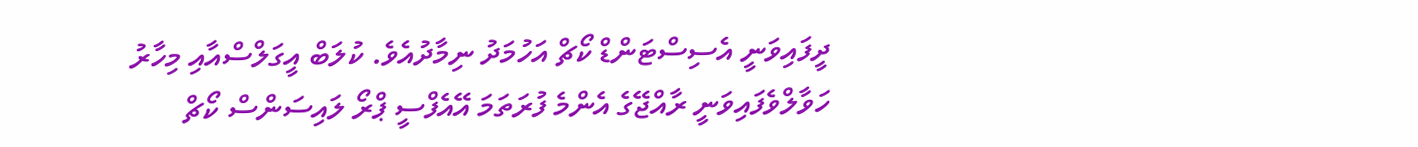ދީފައިވަނީ އެސިސްޓަންޑް ކޯޗް އަހުމަދު ނިމާދުއެވެ. ކުލަބް އީގަލްސްއާއި މިހާރު ހަވާލްވެފައިވަނީ ރާއްޖޭގެ އެންމެ ފުރަތަމަ އޭއެފްސީ ޕްރޯ ލައިސަންސް ކޯޗް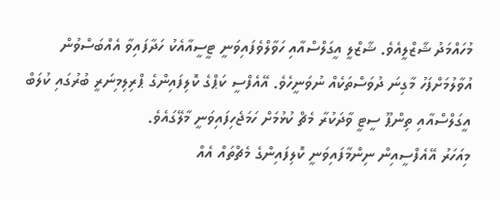މުހައްމަދު ޝާޒްލީއެވެ. ޝާޒްލީ އީގަލްސްއާއި ހަވާލްވެފައިވަނީ ޓީސީއާއެކު ހަދާފައިވާ އެއްބަސްވުން އުވާލުމަށްފަހު މާގިނަ ދުވަސްތަކެއް ނުވަނީހެވެ. އޭއެފްސީ ކަޕްގެ ކޮލިފައިންގެ ޕްރިލިމިނަރީ ބުރުގައި ކުލަބް އީގަލްސްއާއި ތިންޕޫ ސީޓީ ވާދަކުރާ މެޗް ކުޅުމަށް ހަމަޖެހިފައިވަނީ މާލޭގައެވެ.
މިއަހަރު އޭއެފްސީއިން ނިންމާފައިވަނީ ކޮލިފައިންގެ މެޗްތައް އެއް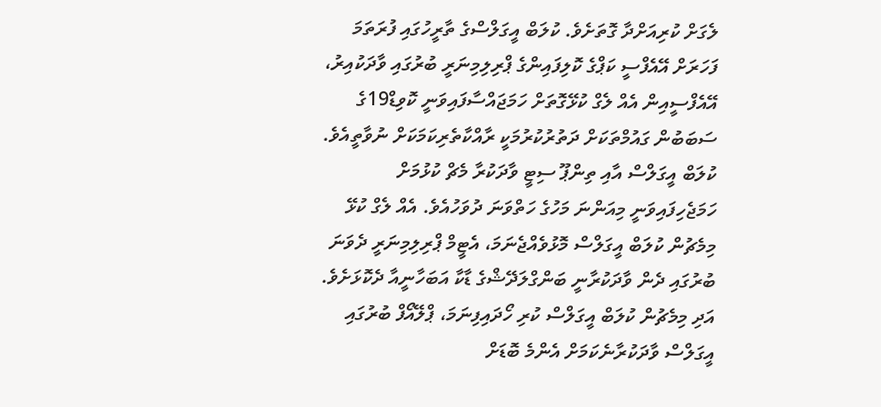ލެގަށް ކުރިއަށްދާ ގޮތަށެވެ. ކުލަބް އީގަލްސްގެ ތާރީހުގައި ފުރަތަމަ ފަހަރަށް އޭއެފްސީ ކަޕްގެ ކޮލިފައިންގެ ޕްރިލިމިނަރީ ބުރުގައި ވާދަކުއިރު، އޭއެފްސީއިން އެއް ލެގް ކުޅޭގޮތަށް ހަމަޖައްސާފައިވަނީ ކޮވިޑް19ގެ ސަބަބުން ގައުމްތަކަށް ދަތުރުކުރުމަކީ ރާއްކާތެރިކަމަކަށް ނުވާތީއެވެ. ކުލަބް އީގަލްސް އާއި ތިންޕޫ ސިޓީ ވާދަކުރާ މެޗް ކުޅުމަށް ހަމަޖެހިފައިވަނީ މިއަންނަ މަހުގެ ހަތްވަނަ ދުވަހުއެވެ. އެއް ލެގް ކުޅޭ މިމެޗުން ކުލަބް އީގަލްސް މޮޅުވެއްޖެނަމަ، އެޓީމް ޕްރިލިމިނަރީ ދެވަނަ ބުރުގައި ދެން ވާދަކުރާނީ ބަންގްލަދޭޝްގެ ޑާކާ އަބަހާނީއާ ދެކޮޅަށެވެ. އަދި މިމެޗުން ކުލަބް އީގަލްސް ކުރި ހޯދައިފިނަމަ، ޕްލޭއޯފް ބުރުގައި އީގަލްސް ވާދަކުރާނެކަމަށް އެންމެ ބޮޑަށް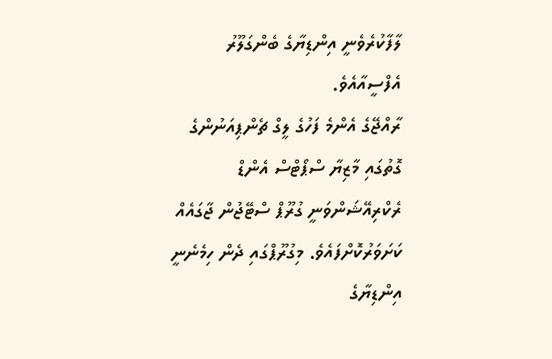ލާފާކުރެވެނީ އިންޑިޔާގެ ބެންގަލޫރު އެފްސީއާއެވެ.
ރާއްޖޭގެ އެންމެ ފަހުގެ ލީގް ޗެންޕިއަނުންގެ ގޮތުގައި މާޒިޔާ ސްޕޯޓްސް އެންޑް ރެކްރިއޭޝަންވަނީ ގުރޫޕް ސްޓޭޖުން ޖާގައެއް ކަށަވަރުކޮށްފައެވެ. މިގުރޫޕްގައި ދެން ހިމެނެނީ އިންޑިޔާގެ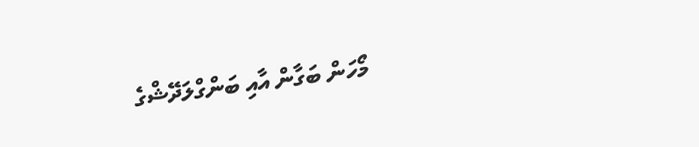މޯހަން ބަގާން އާއި ބަންގްލަދޭޝްގެ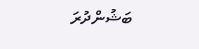ބަޝުންދުރަ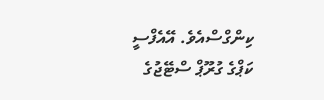ކިންގްސްއެވެ. އޭއެފްސީ ކަޕްގެ ގުރޫޕް ސްޓޭޖުގެ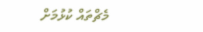މެޗްތައް ކުޅުމަށް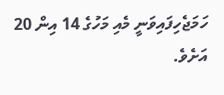ހަމަޖެހިފައިވަނީ މެއި މަހުގެ 14 އިން 20 އަށެވެ.